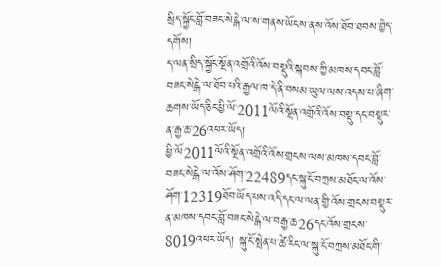སྲིད་སྐྱོང་བློ་བཟང་སེངྒེ་ལ་ས་གནས་ཡོངས་ནས་འོས་ཐོབ་ཐབས་བྱེད་དགོས།
ད་ལན་སྲིད་སྐྱོང་སྔོན་འགྲོའི་འོས་བསྡུའི་སྐབས་ཀྱི་མཁས་དབང་བློ་བཟང་སེངྒེ་ལ་ཐོབ་པའི་རྒྱལ་ཁ་དེ་ནི་བསམ་ཡུལ་ལས་འདས་པ་ཞིག་ཆགས་ཡོད་ཅིང་ཕྱི་ལོ་2011ལོའི་སྔོན་འགྲོའི་འོས་བསྡུ་དང་བསྡུར་ན་རྒྱ་ཆ་26འཕར་ཡོད།
ཕྱི་ལོ2011ལོའི་སྔོན་འགྲོའི་འོས་གྲངས་ལས་མཁས་དབང་བློ་བཟང་སེངྒེ་ལ་འོས་ཤོག་22489དང་སྐུ་ངོ་བཀྲས་མཐོང་ལ་འོས་ཤོག་12319ཐོབ་ཡོད་པས་འདི་དང་ལ་ལན་གྱི་འོས་གྲངས་བསྡུར་ན་མཁས་དབང་བློ་བཟང་སེངྒེ་ལ་བརྒྱ་ཆ26དང་འོས་གྲངས་8019འཕར་ཡོད། སྐུ་ངོ་སྤེན་པ་ཚེ་རིང་ལ་སྐུ་ངོ་བཀྲས་མཐོང་གི་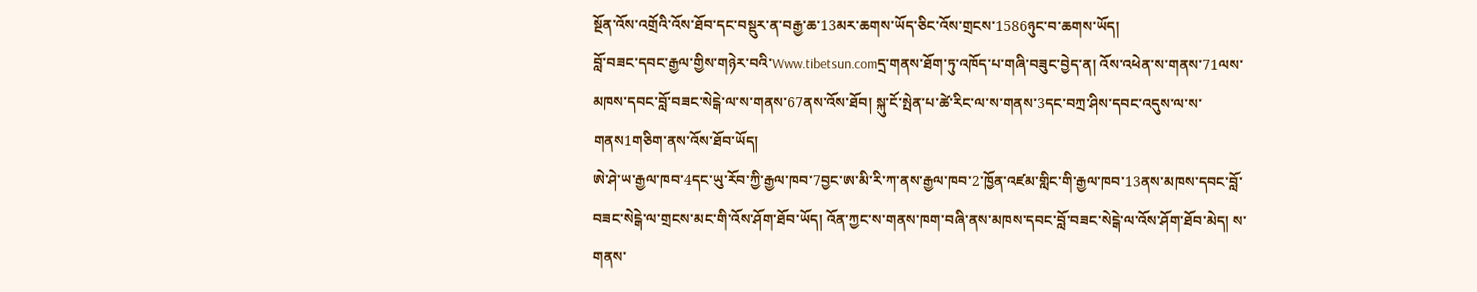སྔོན་འོས་འགྲོའི་འོས་ཐོབ་དང་བསྡུར་ན་བརྒྱ་ཆ་13མར་ཆགས་ཡོད་ཅིང་འོས་གྲངས་1586ཉུང་བ་ཆགས་ཡོད།
བློ་བཟང་དབང་རྒྱལ་གྱིས་གཉེར་བའི་Www.tibetsun.comདྲ་གནས་ཐོག་ཏུ་འཁོད་པ་གཞི་བཟུང་བྱེད་ན། འོས་འཕེན་ས་གནས་71ལས་མཁས་དབང་བློ་བཟང་སེངྒེ་ལ་ས་གནས་67ནས་འོས་ཐོབ། སྐུ་ངོ་སྤེན་པ་ཚེ་རིང་ལ་ས་གནས་3དང་བཀྲ་ཤིས་དབང་འདུས་ལ་ས་གནས1གཅིག་ནས་འོས་ཐོབ་ཡོད།
ཨེ་ཤེ་ཡ་རྒྱལ་ཁབ་4དང་ཡུ་རོབ་ཀྱི་རྒྱལ་ཁབ་7བྱང་ཨ་མི་རི་ཀ་ནས་རྒྱལ་ཁབ་2་ཁྱོན་འཛམ་གླིང་གི་རྒྱལ་ཁབ་13ནས་མཁས་དབང་བློ་བཟང་སེངྒེ་ལ་གྲངས་མང་གི་འོས་ཤོག་ཐོབ་ཡོད། འོན་ཀྱང་ས་གནས་ཁག་བཞི་ནས་མཁས་དབང་བློ་བཟང་སེངྒེ་ལ་འོས་ཤོག་ཐོབ་མེད། ས་གནས་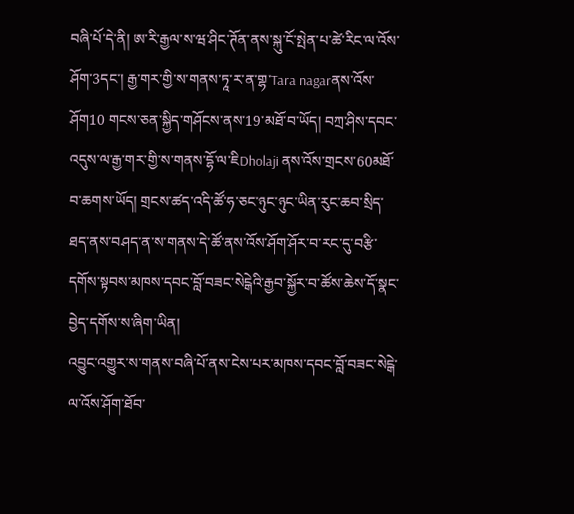བཞི་པོ་དེ་ནི། ཨ་རི་རྒྱལ་ས་ཝ་ཤིང་ཊོན་ནས་སྐུ་ངོ་སྤེན་པ་ཚེ་རིང་ལ་འོས་ཤོག་3དང་། རྒྱ་གར་གྱི་ས་གནས་ཏཱ་ར་ན་གྷ་Tara nagarནས་འོས་ཤོག10 གངས་ཅན་སྐྱིད་གཤོངས་ནས་19་མཐོ་བ་ཡོད། བཀྲ་ཤིས་དབང་འདུས་ལ་རྒྱ་གར་གྱི་ས་གནས་དྷོ་ལ་ཇིDholaji ནས་འོས་གྲངས་60མཐོ་བ་ཆགས་ཡོད། གྲངས་ཚད་འདི་ཚོ་ཧ་ཅང་ཉུང་ཉུང་ཡིན་རུང་ཆབ་སྲིད་ཐད་ནས་བཤད་ན་ས་གནས་དེ་ཚོ་ནས་འོས་ཤོག་ཤོར་བ་རང་དུ་བརྩི་དགོས་སྟབས་མཁས་དབང་བློ་བཟང་སེངྒེའི་རྒྱབ་སྐྱོར་བ་ཚོས་ཆེས་དོ་སྣང་བྱེད་དགོས་ས་ཞིག་ཡིན།
འབྱུང་འགྱུར་ས་གནས་བཞི་པོ་ནས་ངེས་པར་མཁས་དབང་བློ་བཟང་སེངྒེ་ལ་འོས་ཤོག་ཐོབ་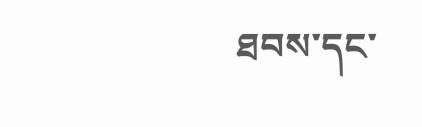ཐབས་དང་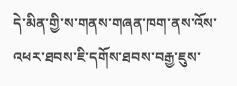དེ་མིན་གྱི་ས་གནས་གཞན་ཁག་ནས་འོས་འཕར་ཐབས་ཇི་དགོས་ཐབས་བརྒྱ་ཇུས་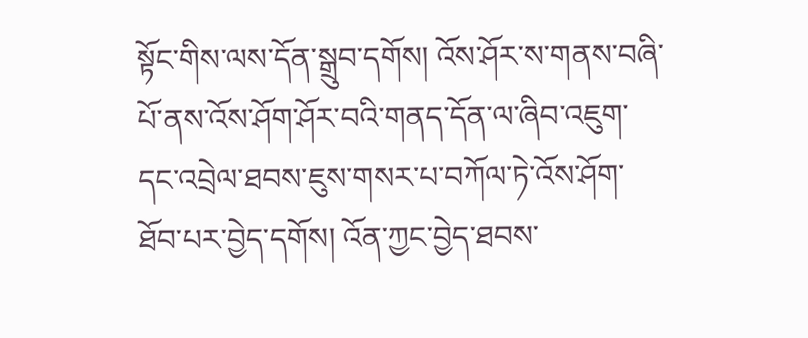སྟོང་གིས་ལས་དོན་སྒྲུབ་དགོས། འོས་ཤོར་ས་གནས་བཞི་པོ་ནས་འོས་ཤོག་ཤོར་བའི་གནད་དོན་ལ་ཞིབ་འཇུག་དང་འབྲེལ་ཐབས་ཇུས་གསར་པ་བཀོལ་ཏེ་འོས་ཤོག་ཐོབ་པར་བྱེད་དགོས། འོན་ཀྱང་བྱེད་ཐབས་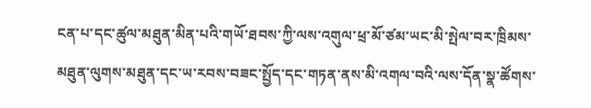ངན་པ་དང་ཚུལ་མཐུན་མིན་པའི་གཡོ་ཐབས་ཀྱི་ལས་འགུལ་ཕྲ་མོ་ཙམ་ཡང་མི་སྤེལ་བར་ཁྲིམས་མཐུན་ལུགས་མཐུན་དང་ཡ་རབས་བཟང་སྤྱོད་དང་གཏན་ནས་མི་འགལ་བའི་ལས་དོན་སྣ་ཚོགས་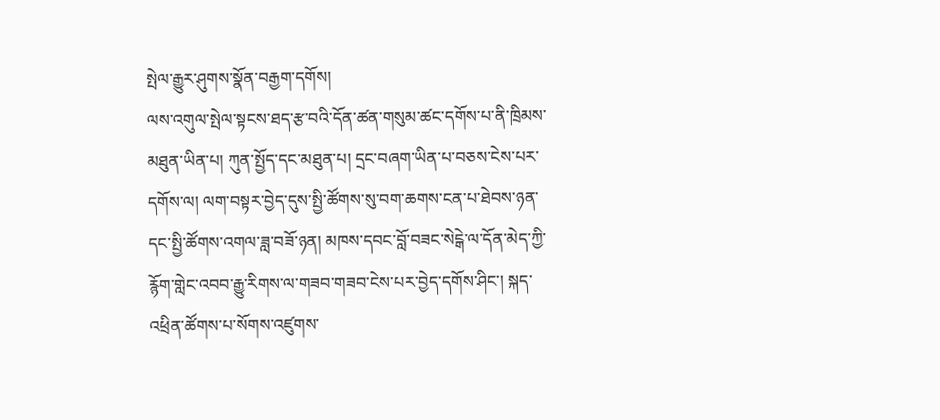སྤེལ་རྒྱུར་ཤུགས་སྣོན་བརྒྱག་དགོས།
ལས་འགུལ་སྤེལ་སྟངས་ཐད་རྩ་བའི་དོན་ཚན་གསུམ་ཚང་དགོས་པ་ནི་ཁྲིམས་མཐུན་ཡིན་པ། ཀུན་སྤྱོད་དང་མཐུན་པ། དྲང་བཞག་ཡིན་པ་བཅས་ངེས་པར་དགོས་ལ། ལག་བསྟར་བྱེད་དུས་སྤྱི་ཚོགས་སུ་བག་ཆགས་ངན་པ་ཐེབས་ཉན་དང་སྤྱི་ཚོགས་འགལ་ཟླ་བཟོ་ཉན། མཁས་དབང་བློ་བཟང་སེངྒེ་ལ་དོན་མེད་ཀྱི་རྙོག་གླེང་འབབ་རྒྱུ་རིགས་ལ་གཟབ་གཟབ་ངེས་པར་བྱེད་དགོས་ཤིང་། སྐད་འཕྲིན་ཚོགས་པ་སོགས་འཛུགས་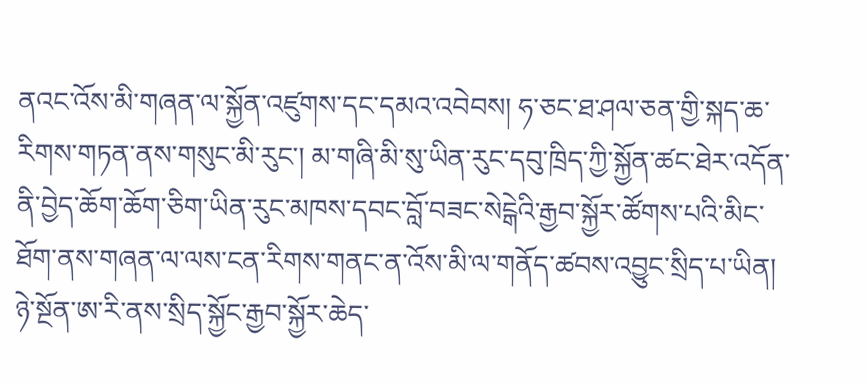ནའང་འོས་མི་གཞན་ལ་སྐྱོན་འཛུགས་དང་དམའ་འབེབས། ཧ་ཅང་ཐ་ཤལ་ཅན་གྱི་སྐད་ཆ་རིགས་གཏན་ནས་གསུང་མི་རུང་། མ་གཞི་མི་སུ་ཡིན་རུང་དབུ་ཁྲིད་ཀྱི་སྐྱོན་ཚང་ཐེར་འདོན་ནི་བྱེད་ཆོག་ཆོག་ཅིག་ཡིན་རུང་མཁས་དབང་བློ་བཟང་སེངྒེའི་རྒྱབ་སྐྱོར་ཚོགས་པའི་མིང་ཐོག་ནས་གཞན་ལ་ལས་ངན་རིགས་གནང་ན་འོས་མི་ལ་གནོད་ཚབས་འབྱུང་སྲིད་པ་ཡིན། ཉེ་སྔོན་ཨ་རི་ནས་སྲིད་སྐྱོང་རྒྱབ་སྐྱོར་ཆེད་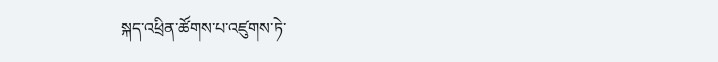སྐད་འཕྲིན་ཚོགས་པ་འཛུགས་ཏེ་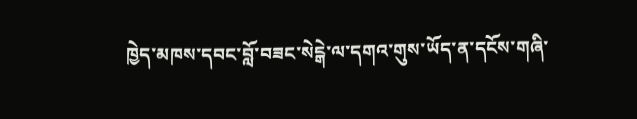ཁྱེད་མཁས་དབང་བློ་བཟང་སེངྒེ་ལ་དགའ་གུས་ཡོད་ན་དངོས་གཞི་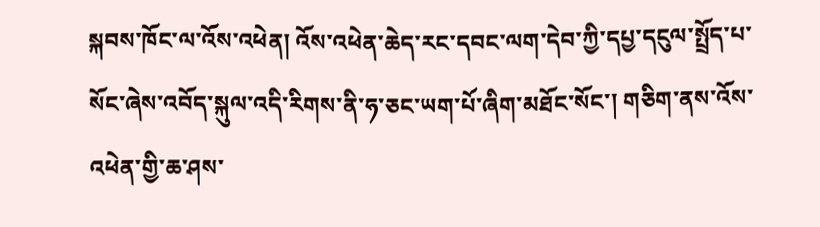སྐབས་ཁོང་ལ་འོས་འཕེན། འོས་འཕེན་ཆེད་རང་དབང་ལག་དེབ་ཀྱི་དཔྱ་དངུལ་སྤྲོད་པ་སོང་ཞེས་འབོད་སྐུལ་འདི་རིགས་ནི་ཧ་ཅང་ཡག་པོ་ཞིག་མཐོང་སོང་། གཅིག་ནས་འོས་འཕེན་གྱི་ཆ་ཤས་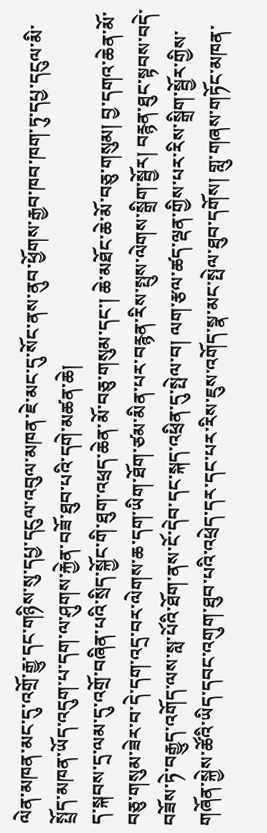ལེན་མཁན་མང་དུ་འགྲོ་རྒྱུ་དང་གཉིས་སུ་དཔྱ་དངུལ་འབུལ་མཁན་ཇེ་མང་དུ་སོང་ནས་ནུབ་ཕྱོགས་རྒྱབ་ཁབ་ཁག་ཏུ་དཔྱ་དངུལ་མི་སྤྲོད་མཁན་ཡོད་འདུག་པ་དག་ལ་ཤུགས་རྐྱེན་བཟོ་ཐུབ་པའི་དགེ་མཚན་ཆེ།
ད་སྐབས་དྲ་ལམ་དུ་འགྲོ་བཞིན་པའི་སྲིད་སྐྱོང་གི་ཐུག་འཕྲད་ཆེན་མོ་བཅུ་གསུམ་དང་། ཆེ་མཐོང་ཆེ་མོ་བཅུ་གསུམ། བྱ་དགའ་ཆེན་མོ་བཅུ་གསུམ་ཟེར་བ་དེ་དག་འདྲ་བར་ལེགས་ཆ་དག་ཡིག་ཐོག་ཙམ་མིན་པར་བརྙན་རིས་སྤུས་ལེགས་སྒྲིག་སྦྱོར། བརྙན་ཐུང་སྟབས་བདེ་བཟོས་ཏེ་བརྒྱུད་འགོད་ལས་སླ་པོའི་ཐོག་ནས་ངོ་དེབ་དང་སྐད་འཕྲིན་དུ་སྤེལ་བ། ལག་རྩལ་ཚད་ལྡན་གྱིས་པར་རིས་སྒྲིག་སྦྱོར་གྱིས་གཞོན་སྐྱེས་ཚོའི་ཡིད་དབང་འགུག་ཐུབ་པའི་འཕྲེད་དར་དང་པར་རིས་ཇུས་འགོད་སྣ་མང་སྤེལ་ཐུབ་དགོས། གླུ་གཞས་གཏོང་མཁན་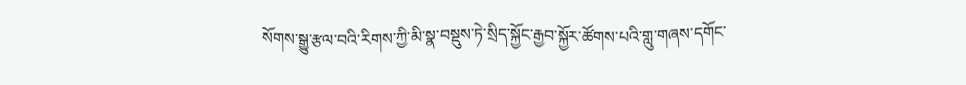སོགས་སྒྱུ་རྩལ་བའི་རིགས་ཀྱི་མི་སྣ་བསྡུས་ཏེ་སྲིད་སྐྱོང་རྒྱབ་སྐྱོར་ཚོགས་པའི་གླུ་གཞས་དགོང་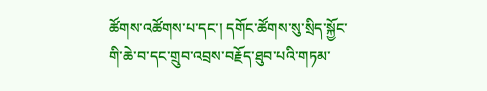ཚོགས་འཚོགས་པ་དང་། དགོང་ཚོགས་སུ་སྲིད་སྐྱོང་གི་ཆེ་བ་དང་གྲུབ་འབྲས་བརྗོད་ཐུབ་པའི་གཏམ་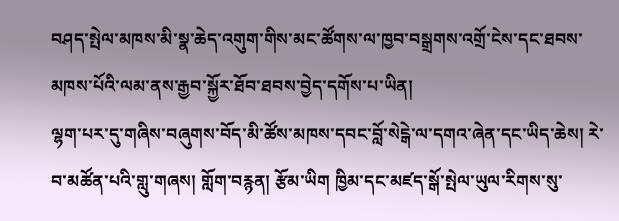བཤད་སྤེལ་མཁས་མི་སྣ་ཆེད་འགུག་གིས་མང་ཚོགས་ལ་ཁྱབ་བསྒྲགས་འགྲོ་ངེས་དང་ཐབས་མཁས་པོའི་ལམ་ནས་རྒྱབ་སྐྱོར་ཐོབ་ཐབས་བྱེད་དགོས་པ་ཡིན།
ལྷག་པར་དུ་གཞིས་བཞུགས་བོད་མི་ཚོས་མཁས་དབང་བློ་སེངྒེ་ལ་དགའ་ཞེན་དང་ཡིད་ཆེས། རེ་བ་མཚོན་པའི་གླུ་གཞས། གློག་བརྙན། རྩོམ་ཡིག ཁྱིམ་དང་མཛད་སྒོ་སྤེལ་ཡུལ་རིགས་སུ་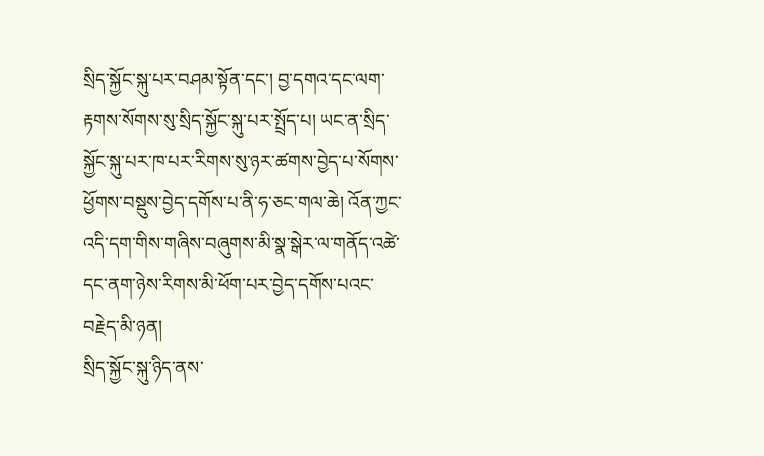སྲིད་སྐྱོང་སྐུ་པར་བཤམ་སྟོན་དང་། བྱ་དགའ་དང་ལག་རྟགས་སོགས་སུ་སྲིད་སྐྱོང་སྐུ་པར་སྤྲོད་པ། ཡང་ན་སྲིད་སྐྱོང་སྐུ་པར་ཁ་པར་རིགས་སུ་ཉར་ཚགས་བྱེད་པ་སོགས་ཕྱོགས་བསྡུས་བྱེད་དགོས་པ་ནི་ཧ་ཅང་གལ་ཆེ། འོན་ཀྱང་འདི་དག་གིས་གཞིས་བཞུགས་མི་སྣ་སྒེར་ལ་གནོད་འཚེ་དང་ནག་ཉེས་རིགས་མི་ཕོག་པར་བྱེད་དགོས་པའང་བརྗེད་མི་ཉན།
སྲིད་སྐྱོང་སྐུ་ཉིད་ནས་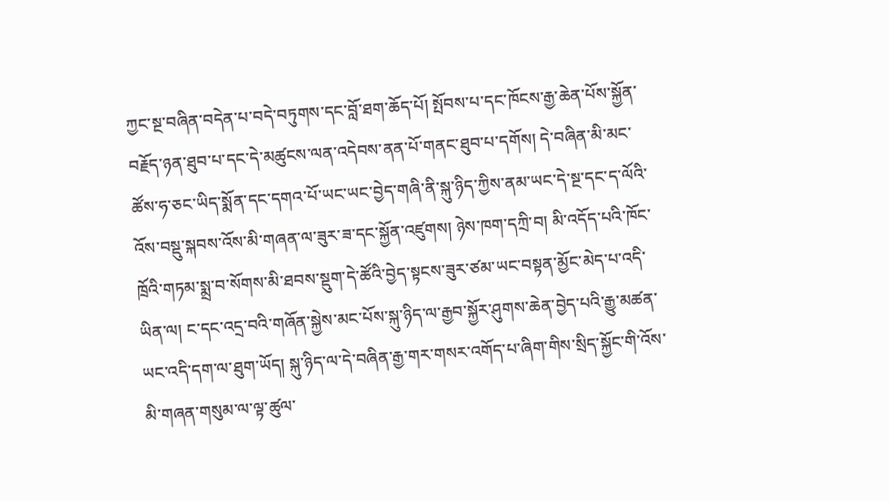ཀྱང་སྔ་བཞིན་བདེན་པ་བདེ་བཏུགས་དང་བློ་ཐག་ཆོད་པོ། སྤོབས་པ་དང་ཁོངས་རྒྱ་ཆེན་པོས་སྐྱོན་བརྗོད་ཉན་ཐུབ་པ་དང་དེ་མཚུངས་ལན་འདེབས་ནན་པོ་གནང་ཐུབ་པ་དགོས། དེ་བཞིན་མི་མང་ཚོས་ཧ་ཅང་ཡིད་སྨོན་དང་དགའ་པོ་ཡང་ཡང་བྱེད་གཞི་ནི་སྐུ་ཉིད་ཀྱིས་ནམ་ཡང་དེ་སྔ་དང་ད་ལོའི་འོས་བསྡུ་སྐབས་འོས་མི་གཞན་ལ་ཟུར་ཟ་དང་སྐྱོན་འཛུགས། ཉེས་ཁག་དཀྲི་བ། མི་འདོད་པའི་ཁོང་ཁྲོའི་གཏམ་སྨྲ་བ་སོགས་མི་ཐབས་སྡུག་དེ་ཚོའི་བྱེད་སྟངས་ཟུར་ཙམ་ཡང་བསྟན་མྱོང་མེད་པ་འདི་ཡིན་ལ། ང་དང་འདྲ་བའི་གཞོན་སྐྱེས་མང་པོས་སྐུ་ཉིད་ལ་རྒྱབ་སྐྱོར་ཤུགས་ཆེན་བྱེད་པའི་རྒྱུ་མཚན་ཡང་འདི་དག་ལ་ཐུག་ཡོད། སྐུ་ཉིད་ལ་དེ་བཞིན་རྒྱ་གར་གསར་འགོད་པ་ཞིག་གིས་སྲིད་སྐྱོང་གི་འོས་མི་གཞན་གསུམ་ལ་ལྟ་ཚུལ་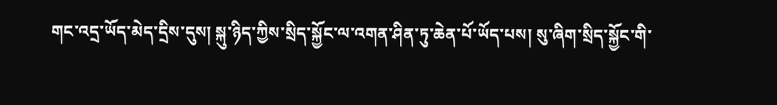གང་འདྲ་ཡོད་མེད་དྲིས་དུས། སྐུ་ཉིད་ཀྱིས་སྲིད་སྐྱོང་ལ་འགན་ཤིན་ཏུ་ཆེན་པོ་ཡོད་པས། སུ་ཞིག་སྲིད་སྐྱོང་གི་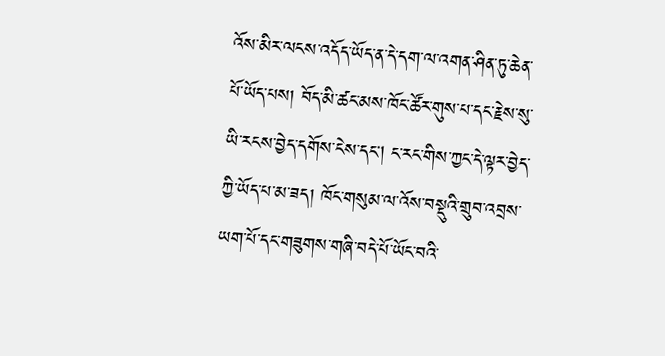འོས་མིར་ལངས་འདོད་ཡོད་ན་དེ་དག་ལ་འགན་ཤིན་ཏུ་ཆེན་པོ་ཡོད་པས། བོད་མི་ཚང་མས་ཁོང་ཚོར་གུས་པ་དང་རྗེས་སུ་ཡི་རངས་བྱེད་དགོས་ངེས་དང། ང་རང་གིས་ཀྱང་དེ་ལྟར་བྱེད་ཀྱི་ཡོད་པ་མ་ཟད། ཁོང་གསུམ་ལ་འོས་བསྡུའི་གྲུབ་འབྲས་ཡག་པོ་དང་གཟུགས་གཞི་བདེ་པོ་ཡོང་བའི་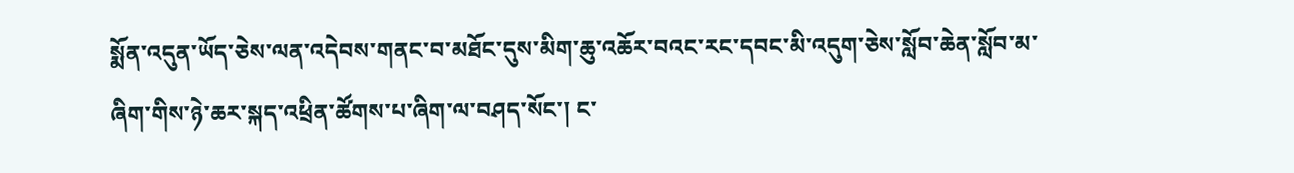སྨོན་འདུན་ཡོད་ཅེས་ལན་འདེབས་གནང་བ་མཐོང་དུས་མིག་ཆུ་འཆོར་བའང་རང་དབང་མི་འདུག་ཅེས་སློབ་ཆེན་སློབ་མ་ཞིག་གིས་ཉེ་ཆར་སྐད་འཕྲིན་ཚོགས་པ་ཞིག་ལ་བཤད་སོང་། ང་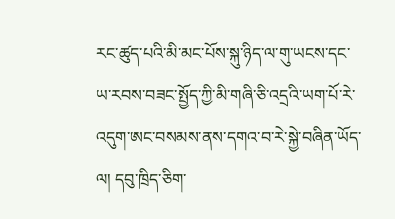རང་ཚུད་པའི་མི་མང་པོས་སྐུ་ཉིད་ལ་གུ་ཡངས་དང་ཡ་རབས་བཟང་སྤྱོད་ཀྱི་མི་གཞི་ཅི་འདྲའི་ཡག་པོ་རེ་འདུག་ཨང་བསམས་ནས་དགའ་བ་རེ་སྐྱེ་བཞིན་ཡོད་ལ། དབུ་ཁྲིད་ཅིག་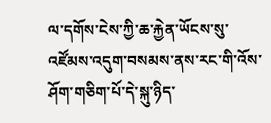ལ་དགོས་ངེས་ཀྱི་ཆ་རྐྱེན་ཡོངས་སུ་འཛོམས་འདུག་བསམས་ནས་རང་གི་འོས་ཤོག་གཅིག་པོ་དེ་སྐུ་ཉིད་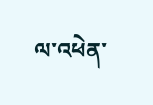ལ་འཕེན་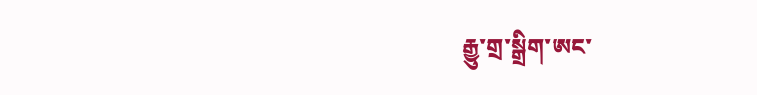རྒྱུ་གྲ་སྒྲིག་ཨང་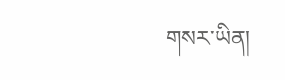གསར་ཡིན།